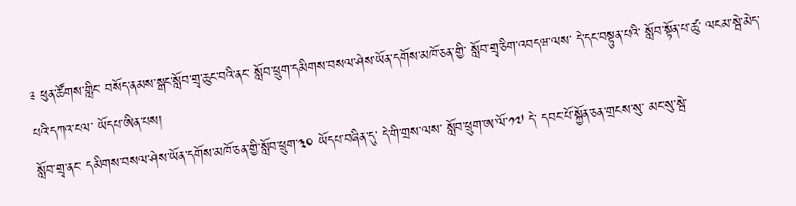༉ ཕུན་ཚོགས་གླིང་ བསོད་ནམས་སྒང་སློབ་གྲྭ་ཆུང་བའི་ནང་ སློབ་ཕྲུག་དམིགས་བསལ་ཤེས་ཡོན་དགོས་མཁོ་ཅན་གྱི་ སློབ་གྲྭ་ཅིག་འབདཝ་ལས་ དེ་དང་བསྟུན་པའི་ སློབ་སྟོན་པ་ཚུ་ ལངམ་སྦེ་མེད་པའི་དཀའ་ངལ་ ཡོདཔ་ཨིན་པས།
སློབ་གྲྭ་ནང་ དམིགས་བསལ་ཤེས་ཡོན་དགོས་མཁོ་ཅན་གྱི་སློབ་ཕྲུག་༣༠ ཡོདཔ་བཞིན་དུ་ དེ་གི་གྲས་ལས་ སློབ་ཕྲུག་ཨ་ལོ་༡༧ དེ་ དབང་པོ་སྐྱོན་ཅན་གྲངས་སུ་ མང་སུ་སྦེ་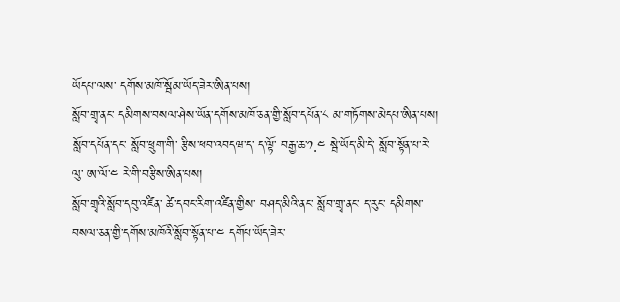ཡོདཔ་ལས་ དགོས་མཁོ་སྦོམ་ཡོད་ཟེར་ཨིན་པས།
སློབ་གྲྭ་ནང་ དམིགས་བསལ་ཤེས་ཡོན་དགོས་མཁོ་ཅན་གྱི་སློབ་དཔོན་༨ མ་གཏོགས་མེདཔ་ཨིན་པས།
སློབ་དཔོན་དང་ སློབ་ཕྲུག་གི་ རྩིས་ཕབ་འབདཝ་ད་ ད་ལྟོ་ བརྒྱ་ཆ་༡.༤ སྦེ་ཡོད་མི་དེ་ སློབ་སྟོན་པ་རེ་ལུ་ ཨ་ལོ་༤ རེ་གི་བརྩིས་ཨིན་པས།
སློབ་གྲྭའི་སློབ་དབུ་འཛིན་ ཚེ་དབང་རིག་འཛིན་གྱིས་ བཤད་མིའི་ནང་ སློབ་གྲྭ་ནང་ ད་རུང་ དམིགས་བསལ་ཅན་གྱི་དགོས་མཁོའི་སློབ་སྟོན་པ་༤ དགོཔ་ཡོད་ཟེར་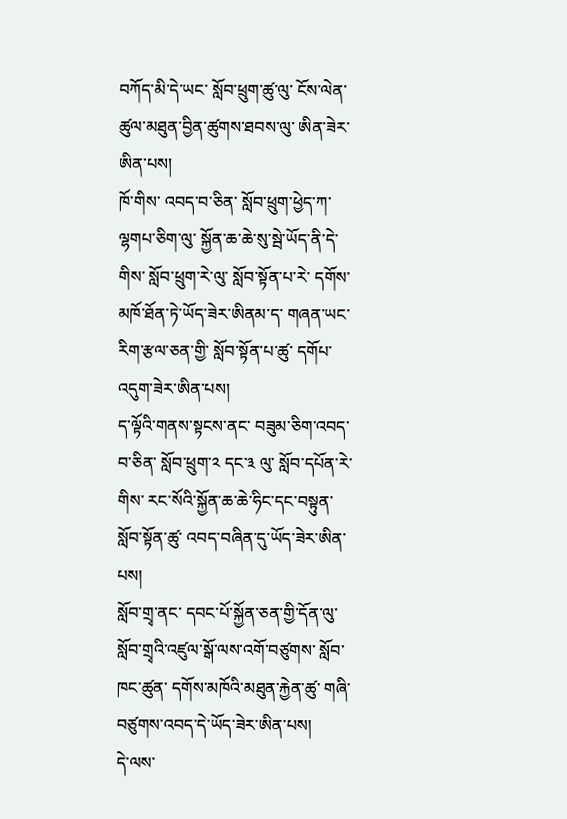བཀོད་མི་དེ་ཡང་ སློབ་ཕྲུག་ཚུ་ལུ་ ངོས་ལེན་ཚུལ་མཐུན་བྱིན་ཚུགས་ཐབས་ལུ་ ཨིན་ཟེར་ཨིན་པས།
ཁོ་གིས་ འབད་བ་ཅིན་ སློབ་ཕྲུག་ཕྱེད་ཀ་ལྷགཔ་ཅིག་ལུ་ སྐྱོན་ཆ་ཆེ་སུ་སྦེ་ཡོད་ནི་དེ་གིས་ སློབ་ཕྲུག་རེ་ལུ་ སློབ་སྟོན་པ་རེ་ དགོས་མཁོ་ཐོན་ཏེ་ཡོད་ཟེར་ཨིནམ་ད་ གཞན་ཡང་ རིག་རྩལ་ཅན་གྱི་ སློབ་སྟོན་པ་ཚུ་ དགོཔ་འདུག་ཟེར་ཨིན་པས།
ད་ལྟོའི་གནས་སྟངས་ནང་ བཟུམ་ཅིག་འབད་བ་ཅིན་ སློབ་ཕྲུག་༢ དང་༣ ལུ་ སློབ་དཔོན་རེ་གིས་ རང་སོའི་སྐྱོན་ཆ་ཆེ་ཧིང་དང་བསྟུན་ སློབ་སྟོན་ཚུ་ འབད་བཞིན་དུ་ཡོད་ཟེར་ཨིན་པས།
སློབ་གྲྭ་ནང་ དབང་པོ་སྐྱོན་ཅན་གྱི་དོན་ལུ་ སློབ་གྲྭའི་འཛུལ་སྒོ་ལས་འགོ་བཙུགས་ སློབ་ཁང་ཚུན་ དགོས་མཁོའི་མཐུན་རྐྱེན་ཚུ་ གཞི་བཙུགས་འབད་དེ་ཡོད་ཟེར་ཨིན་པས།
དེ་ལས་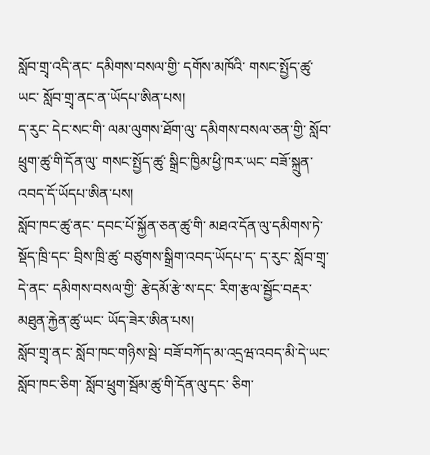སློབ་གྲྭ་འདི་ནང་ དམིགས་བསལ་གྱི་ དགོས་མཁོའི་ གསང་སྤྱོད་ཚུ་ཡང་ སློབ་གྲྭ་ནང་ན་ཡོདཔ་ཨིན་པས།
ད་རུང་ དེང་སང་གི་ ལམ་ལུགས་ཐོག་ལུ་ དམིགས་བསལ་ཅན་གྱི་ སློབ་ཕྲུག་ཚུ་གི་དོན་ལུ་ གསང་སྤྱོད་ཚུ་ སྒྲིང་ཁྱིམ་ཕྱི་ཁར་ཡང་ བཟོ་སྐྲུན་འབད་དོ་ཡོདཔ་ཨིན་པས།
སློབ་ཁང་ཚུ་ནང་ དབང་པོ་སྐྱོན་ཅན་ཚུ་གི་ མཐའ་དོན་ལུ་དམིགས་ཏེ་ སྡོད་ཁྲི་དང་ བྲིས་ཁྲི་ཚུ་ བཙུགས་སྒྲིག་འབད་ཡོདཔ་ད་ ད་རུང་ སློབ་གྲྭ་དེ་ནང་ དམིགས་བསལ་གྱི་ རྩེདམོ་རྩེ་ས་དང་ རིག་རྩལ་སྦྱོང་བརྡར་མཐུན་རྐྱེན་ཚུ་ཡང་ ཡོད་ཟེར་ཨིན་པས།
སློབ་གྲྭ་ནང་ སློབ་ཁང་གཉིས་སྦེ་ བཟོ་བཀོད་མ་འདྲཝ་འབད་མི་དེ་ཡང་ སློབ་ཁང་ཅིག་ སློབ་ཕྲུག་སྦོམ་ཚུ་གི་དོན་ལུ་དང་ ཅིག་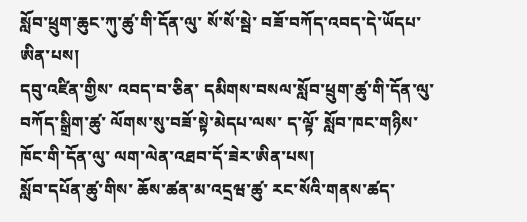སློབ་ཕྲུག་ཆུང་ཀུ་ཚུ་གི་དོན་ལུ་ སོ་སོ་སྦེ་ བཟོ་བཀོད་འབད་དེ་ཡོདཔ་ཨིན་པས།
དབུ་འཛིན་གྱིས་ འབད་བ་ཅིན་ དམིགས་བསལ་སློབ་ཕྲུག་ཚུ་གི་དོན་ལུ་ བཀོད་སྒྲིག་ཚུ་ ལོགས་སུ་བཟོ་སྟེ་མེདཔ་ལས་ ད་ལྟོ་ སློབ་ཁང་གཉིས་ཁོང་གི་དོན་ལུ་ ལག་ལེན་འཐབ་དོ་ཟེར་ཨིན་པས།
སློབ་དཔོན་ཚུ་གིས་ ཆོས་ཚན་མ་འདྲཝ་ཚུ་ རང་སོའི་གནས་ཚད་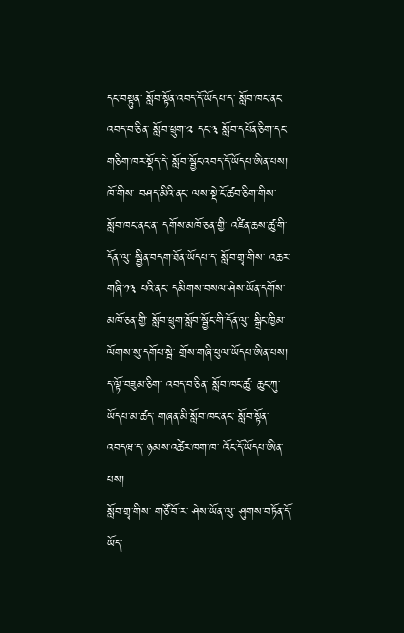དང་བསྟུན་ སློབ་སྟོན་འབད་དོ་ཡོདཔ་ད་ སློབ་ཁང་ནང་འབད་བ་ཅིན་ སློབ་ཕྲུག་༢ དང་༣ སློབ་དཔོན་ཅིག་དང་གཅིག་ཁར་སྡོད་དེ་ སློབ་སྦྱོང་འབད་དོ་ཡོདཔ་ཨིན་པས།
ཁོ་གིས་ བཤད་མིའི་ནང་ ལས་སྡེ་ངོ་ཚབ་ཅིག་གིས་ སློབ་ཁང་ནང་ན་ དགོས་མཁོ་ཅན་གྱི་ འཛིན་ཆས་ཚུ་གི་དོན་ལུ་ སྦྱིན་བདག་ཐོན་ཡོདཔ་ད་ སློབ་གྲྭ་གིས་ འཆར་གཞི་༡༣ པའི་ནང་ དམིགས་བསལ་ཤེས་ཡོན་དགོས་མཁོ་ཅན་གྱི་ སློབ་ཕྲུག་སློབ་སྦྱོང་གི་དོན་ལུ་ སྒྲིང་ཁྱིམ་ལོགས་སུ་དགོཔ་སྦེ་ གྲོས་གཞི་ཕུལ་ཡོདཔ་ཨིན་པས།
ད་ལྟོ་བཟུམ་ཅིག་ འབད་བ་ཅིན་ སློབ་ཁང་ཚུ་ ཆུང་ཀུ་ཡོདཔ་མ་ཚད་ གཞན་མི་སློབ་ཁང་ནང་ སློབ་སྟོན་འབདཝ་ད་ ཉམས་འཚེར་ཁག་ཁ་ འོང་དོ་ཡོདཔ་ཨིན་པས།
སློབ་གྲྭ་གིས་ གཙོ་བོ་ར་ ཤེས་ཡོན་ལུ་ ཤུགས་བཏོན་དོ་ཡོད་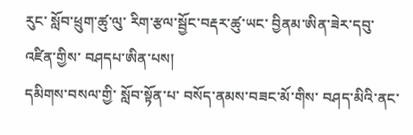རུང་ སློབ་ཕྲུག་ཚུ་ལུ་ རིག་རྩལ་སྦྱོང་བརྡར་ཚུ་ཡང་ བྱིནམ་ཨིན་ཟེར་དབུ་འཛིན་གྱིས་ བཤདཔ་ཨིན་པས།
དམིགས་བསལ་གྱི་ སློབ་སྟོན་པ་ བསོད་ནམས་བཟང་མོ་གིས་ བཤད་མིའི་ནང་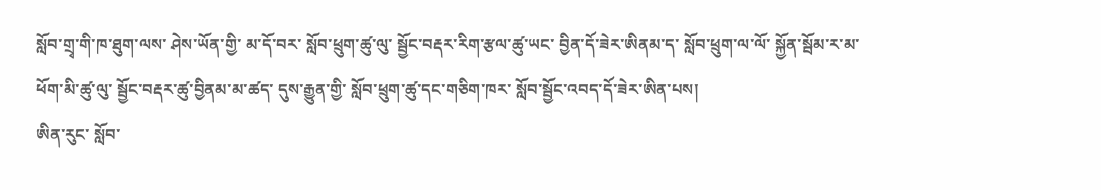སློབ་གྲྭ་གི་ཁ་ཐུག་ལས་ ཤེས་ཡོན་གྱི་ མ་དོ་བར་ སློབ་ཕྲུག་ཚུ་ལུ་ སྦྱོང་བརྡར་རིག་རྩལ་ཚུ་ཡང་ བྱིན་དོ་ཟེར་ཨིནམ་ད་ སློབ་ཕྲུག་ལ་ལོ་ སྐྱོན་སྦོམ་ར་མ་ཕོག་མི་ཚུ་ལུ་ སྦྱོང་བརྡར་ཚུ་བྱིནམ་མ་ཚད་ དུས་རྒྱུན་གྱི་ སློབ་ཕྲུག་ཚུ་དང་གཅིག་ཁར་ སློབ་སྦྱོང་འབད་དོ་ཟེར་ཨིན་པས།
ཨིན་རུང་ སློབ་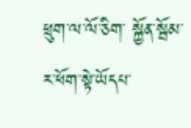ཕྲུག་ལ་ལོ་ཅིག་ སྐྱོན་སྦོམ་ར་ཕོག་སྟེ་ཡོདཔ་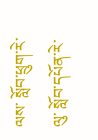ལས་ སློབ་ཕྲུག་རེ་ལུ་ སློབ་དཔོན་རེ་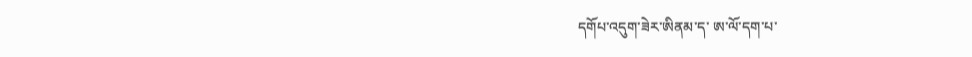དགོཔ་འདུག་ཟེར་ཨིནམ་ད་ ཨ་ལོ་དག་པ་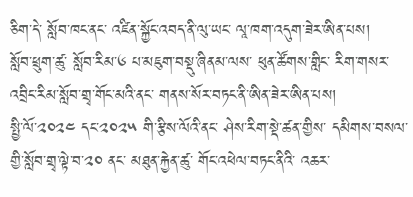ཅིག་དེ་ སློབ་ཁང་ནང་ འཛིན་སྐྱོང་འབད་ནི་ལུ་ཡང་ ལཱ་ཁག་འདུག་ཟེར་ཨིན་པས།
སློབ་ཕྲུག་ཚུ་ སློབ་རིམ་༦ པ་མཇུག་བསྡུ་ཞིནམ་ལས་ ཕུན་ཚོགས་གླིང་ རིག་གསར་འབྲིང་རིམ་སློབ་གྲྭ་གོང་མའི་ནང་ གནས་སོར་བཏང་ནི་ཨིན་ཟེར་ཨིན་པས།
སྤྱི་ལོ་༢༠༢༤ དང་༢༠༢༥ གི་རྩིས་ལོའི་ནང་ ཤེས་རིག་སྡེ་ཚན་གྱིས་ དམིགས་བསལ་གྱི་སློབ་གྲྭ་ལྟེ་བ་༢༠ ནང་ མཐུན་རྐྱེན་ཚུ་ གོང་འཕེལ་བཏང་ནིའི་ འཆར་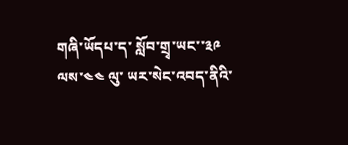གཞི་ཡོདཔ་ད་ སློབ་གྲྭ་ཡང་་༣༩ ལས་༤༤ ལུ་ ཡར་སེང་འབད་ནིའི་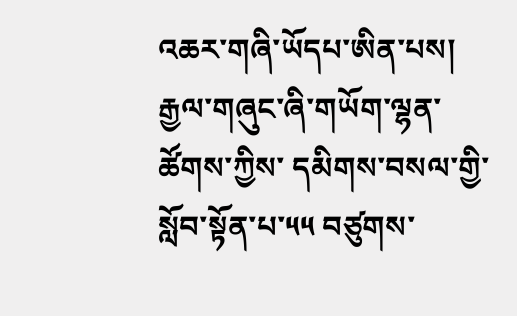འཆར་གཞི་ཡོདཔ་ཨིན་པས།
རྒྱལ་གཞུང་ཞི་གཡོག་ལྷན་ཚོགས་ཀྱིས་ དམིགས་བསལ་གྱི་ སློབ་སྟོན་པ་༥༥ བཙུགས་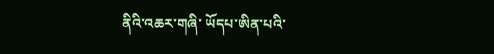ནིའི་འཆར་གཞི་ ཡོདཔ་ཨིན་པའི་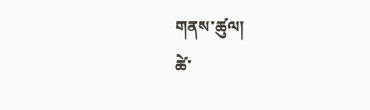གནས་ཚུལ།
ཚེ་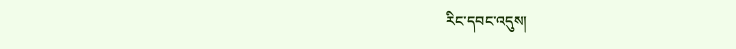རིང་དབང་འདུས།